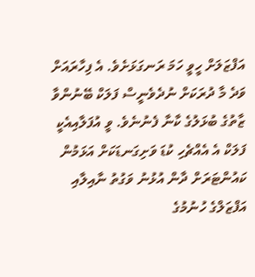އަފްޒަލަށް ހީވީ ހަމަ ރަނގަޅަށެވެ. އެ ފިހާރައަށް ވަދެ މާ ދުރަކަށް ނުދެވެނީސް ފަލަކް ބޭނުންވާ ޒާތުގެ ބުޅަލުގެ ކާނާ ފެނުނެވެ. ވީ އުފަލާއިއެކީ ފަލަކް އެ އެއްޗެހި ކުޑަ ވަށިގަނޑަކަށް އަޅަމުން ކައުންޓަރަށް ދާން އުޅުނު ވަގުތު ނާއިލާއި އަފްޒަލްގެ ހުނުމުގެ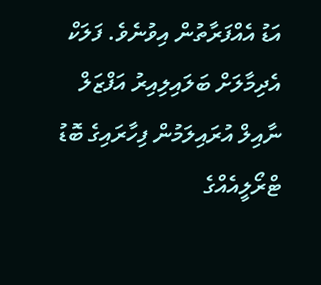އަޑު އެއްފަރާތުން އިވުނެވެ. ފަލަކް އެދިމާލަށް ބަލައިލިއިރު އަފްޒަލް ނާއިލް އުރައިލަމުން ފިހާރައިގެ ބޮޑު ޓްރޯލީއެއްގެ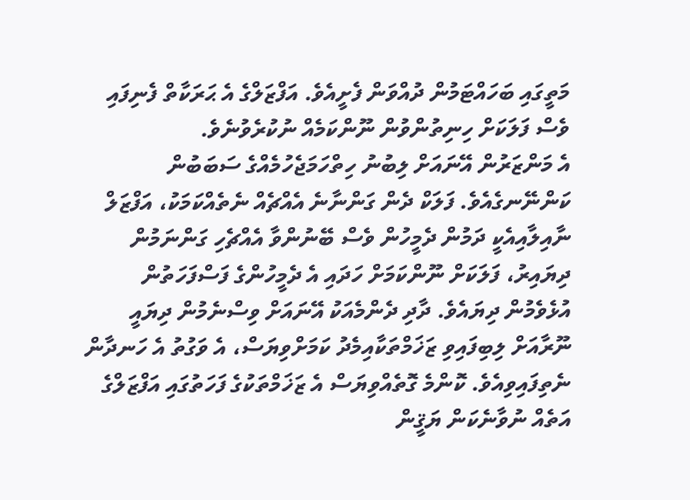މަތީގައި ބަހައްޓަމުން ދުއްވަން ފެށީއެވެ. އަފްޒަލްގެ އެ ޙަރަކާތް ފެނިފައި ވެސް ފަލަކަށް ހިނިތުންވުން ނޫންކަމެއް ނުކުރެވުނެވެ.
އެ މަންޒަރުން އޭނައަށް ލިބުނު ހިތްހަމަޖެހުމެއްގެ ސަބަބުން ކަންނޭނގެއެވެ. ފަލަކް ދެން ގަންނާނެ އެއްޗެއް ނެތެއްކަމަކު، އަފްޒަލް ނާއިލާއިއެކީ ދަމުން ދެމީހުން ވެސް ބޭނުންވާ އެއްޗެހި ގަންނަމުން ދިޔައިރު، ފަލަކަށް ނޫންކަމަށް ހަދައި އެ ދެމީހުންގެ ފަސްފަހަތުން އުޅެވެމުން ދިޔައެވެ. ދާދި ދެންމެއަކު އޭނައަށް ވިސްނެމުން ދިޔައީ ނޫރާއަށް ލިބިފައިވި ޒަޚަމްތަކާއިމެދު ކަމަށްވިޔަސް، އެ ވަގުތު އެ ހަނދާން ނެތިފައިވިއެވެ. ކޮންމެ ގޮތެއްވިޔަސް އެ ޒަޚަމްތަކުގެ ފަހަތުގައި އަފްޒަލްގެ އަތެއް ނުވާނެކަން ޔަޤީން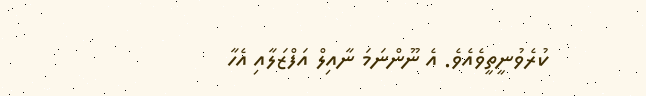ކުރެވުނީތީވެއެވެ. އެ ނޫންނަމަ ނާއިލް އަފްޒަލާއި އެހާ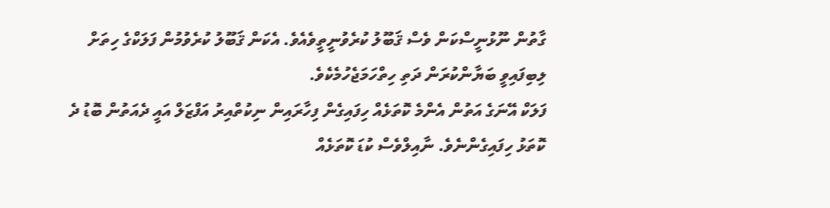ގާތުން ނޫޅުނީސްކަން ވެސް ޤަބޫލު ކުރެވުނީތީވެއެވެ. އެކަން ޤަބޫލު ކުރެވުމުން ފަލަކްގެ ހިތަށް ލިބިފައިވީ ބަޔާންކުރަން ދަތި ހިތްހަމަޖެހުމެކެވެ.
ފަލަކް އޭނަގެ އަތުން އެންމެ ކޮތަޅެއް ހިފައިގެން ފިހާރައިން ނިކުތްއިރު އަފްޒަލް އައީ ދެއަތުން ބޮޑު ދެ ކޮތަޅު ހިފައިގެންނެވެ. ނާއިލްވެސް ކުޑަ ކޮތަޅެއް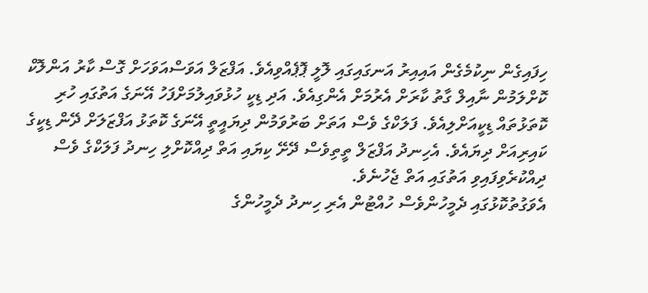ހިފައިގެން ނިކުމެގެން އައިއިރު އަނގައިގައި ލޮލީ ޕޮޕެއްވިއެވެ. އަފްޒަލް އަވަސްއަވަހަށް ގޮސް ކާރު އަންލޮކް ކޮށްލަމުން ނާއިލް ގާތު ކާރަށް އެރުމަށް އެންގިއެވެ. އަދި ޑިކީ ހުޅުވައިލުމަށްފަހު އޭނަގެ އަތުގައި ހުރި ކޮތަޅުތައް ޑިކީއަށްލިއެވެ. ފަލަކްގެ ވެސް އަތަށް ބަރުވަމުން ދިޔައީތީ އޭނަގެ ކޮތަޅު އަފްޒަލަށް ދޭން ޑިކީގެ ކައިރިއަށް ދިޔައެވެ. އެހިނދު އަފްޒަލް ތީތިވެސް ދޭށޭ ކިޔައި އަތް ދިއްކޮށްލި ހިނދު ފަލަކްގެ ވެސް ދިއްކުރެވިފައިވި އަތުގައި އަތް ޖެހުނެވެ.
އެވަގުތުކޮޅުގައި ދެމީހުންވެސް ހުއްޓުން އެރި ހިނދު ދެމީހުންގެ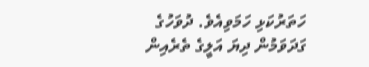ހަތަރުކަޅި ހަމަވިއެވެ. ދުވަހުގެ ގަދަވަމުން ދިޔަ އަލީގެ ތެރެއިން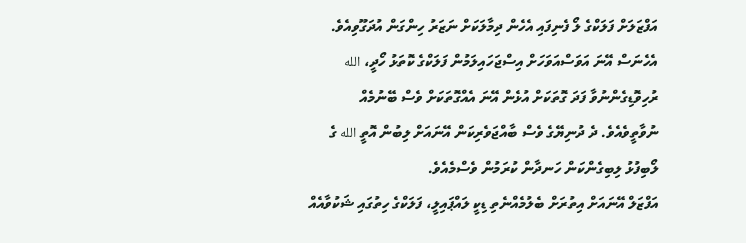އަފްޒަލަށް ފަލަކްގެ ލޯ ފެނިފައި އެހެން ދިމާލަކަށް ނަޒަރު ހިންގަން އުދަގޫވިއެވެ. އެހެނަސް އޭނަ އަވަސްއަވަހަށް އިސްޖަހައިލަމުން ފަލަކްގެ ކޮތަޅު ހޯދީ، الله ރުހިވޮޑިގެންނުވާ ފަދަ ގޮތަކަށް އުޅެން އޭނަ އެއްގޮތަކަށް ވެސް ބޭނުމެއް ނުވާތީވެއެވެ. ދެ ދުނިޔޭގެ ވެސް ބާއްޖަވެރިކަން އޭނައަށް ލިބުން އޮތީ الله ގެ ލޯބިފުޅު ލިބިގެންކަން ހަނދާން ކުރަމުން ވެސްމެއެވެ.
އަފްޒަލް އޭނައަށް އިތުރަށް ބެލުމެއްނެތި ޑިކީ ލައްޕައިލީ، ފަލަކްގެ ހިތުގައި ޝަކުވާއެއް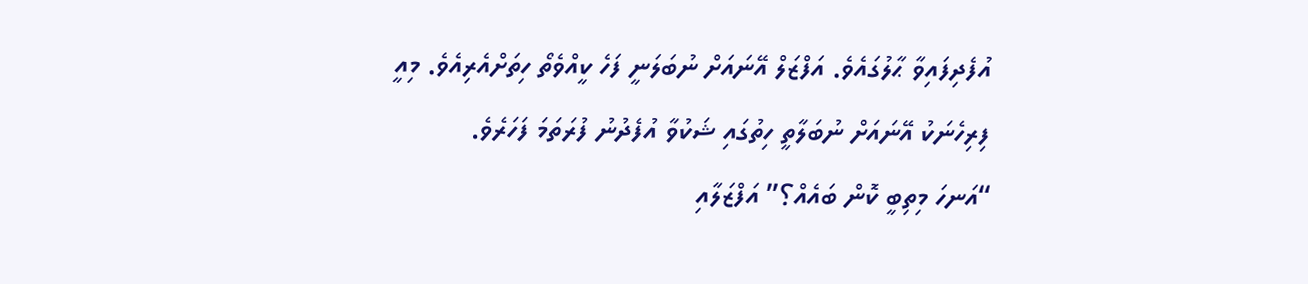އުފެދިފައިވާ ޙާލުގައެވެ. އަފްޒަލް އޭނައަށް ނުބަލަނީ ފަހެ ކީއްވެތޯ ހިތަށްއެރިއެވެ. މިއީ ފިރިހެނަކު އޭނައަށް ނުބަލާތީ ހިތުގައި ޝަކުވާ އުފެދުނު ފުރަތަމަ ފަހަރެވެ.
“އަނހަ މިތިބީ ކޮން ބައެއް؟” އަފްޒަލާއި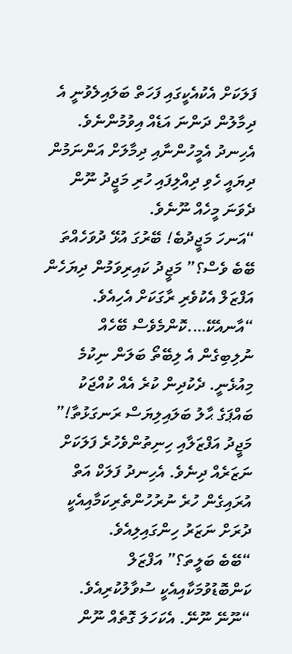ފަލަކަށް އެކުއެކީގައި ފަހަތް ބަލައިލެވުނީ އެ ދިމާލުން ދަންނަ އަޑެއް އިވުމުންނެވެ. އެހިނދު އެމީހުންނާއި ދިމާލަށް އަންނަމުން ދިޔައީ ހެވި ދިއްލިފައި ހުރި މަޖީދު ނޫން ދެވަނަ މީހެއް ނޫނެވެ.
“އަނހަ މަޖީދުބެ! ބޭރުގަ އުޅޭ ދުވަހެއްތަ ބޭބެ ވެސް؟” މަޖީދު ކައިރިވަމުން ދިޔަހެން އަފްޒަލް އެކުވެރި ރާގަކަށް އެހިއެވެ.
“އާނއެކޭ….ކޮންމެވެސް ބޭހެއް ނުލިބިގެން އެ ލިބޭތޯ ބަލަން ނިކުމެ މިއުޅެނީ. ދެކުދިން ކުރެ އެއް ކުއްޖަކު ބައްޕަގެ ޙާލު ބަލައިލިޔަސް ރަނގަޅުތާ!” މަޖީދު އަފްޒަލާއި ހިނިތުންވެހުރެ ފަލަކަށް ނަޒަރެއް ދިނެވެ. އެހިނދު ފަލަކް އަތް އުރައިގެން ހުރެ ނުރުހުންތެރިކަމާއިއެކީ ދުރަށް ނަޒަރު ހިންގައިލިއެވެ.
“ބޭބެ ބަލީތަ؟” އަފްޒަލް ކަންބޮޑުވުމަކާއިއެކީ ސުވާލުކުރިއެވެ.
“ނޫނޭ ނޫނޭ. އެކަހަލަ ގޮތެއް ނޫން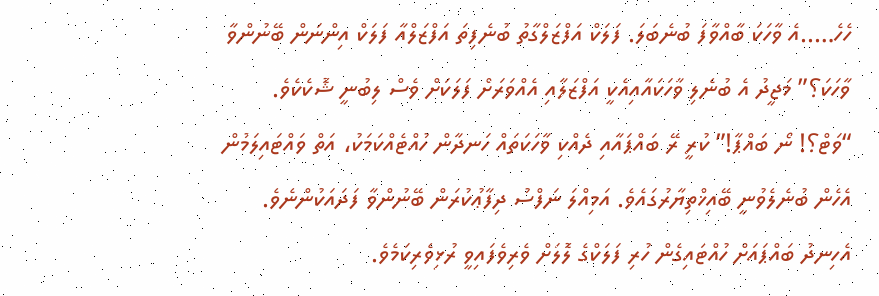ހެހެ…..އެ ވާހަކަ ބާއްވާފަ ބުނެބަލަ. ފަލަކް އަފްޒަލްގާތު ބުނެފިތަ އަފްޒަލްއާ ފަލަކް އިންނަން ބޭނުންވާ ވާހަކަ؟” މަޖީދު އެ ބުނެލި ވާހަކައާއިއެކީ އަފްޒަލާއި އެއްވަރަށް ފަލަކަށް ވެސް ލިބުނީ ޝޮކެކެވެ.
“ވަޓް؟! ނޯ ބައްޕާ!” ކުރީ ރޭ ބައްޕައާއި ދެއްކި ވާހަކަތައް ހަނދާން ހުއްޓެއްކަމަކު، އަތް ވައްޓައިލަމުން އެހެން ބުނެލެވުނީ ބޭއިޚްތިޔާރުގައެވެ. އަމިއްލަ ނަފްސު ދިފާޢުކުރަން ބޭނުންވާ ފަދައަކުންނެވެ. އެހިނދު ބައްޕައަށް ހުއްޓައިގެން ހުރި ފަލަކްގެ ލޮލަށް ވެރިވެފައިވީ ރުޅިވެރިކަމެވެ.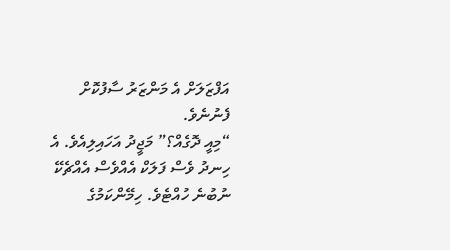އަފްޒަލަށް އެ މަންޒަރު ސާފުކޮށް ފެނުނެވެ.
“މިއީ ދޮގެއް؟” މަޖީދު އަހައިލިއެވެ. އެ ހިނދު ވެސް ފަލަކް އެއްވެސް އެއްޗެކޭ ނުބުނެ ހުއްޓެވެ. ހިމޭންކަމުގެ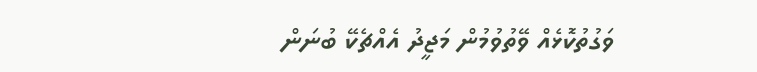ވަގުތުކޮޅެއް ވޭތުވުމުން މަޖީދު އެއްޗެކޭ ބުނަން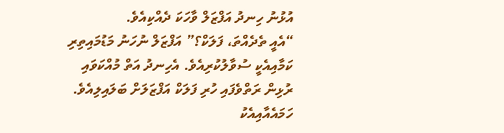އުޅުނު ހިނދު އަފްޒަލް ވާހަކަ ދެއްކިއެވެ.
“އެއީ ތެދެއްތަ، ފަލަކް؟” އަފްޒަލް ނުހަނު މަޑުމައިތިރި ކަމާއިއެކީ ސުވާލުކުރިއެވެ. އެހިނދު އަތް މުއްކަވައި ރުޅިން ރަތްވެފައި ހުރި ފަލަކް އަފްޒަލަށް ބަލައިލިއެވެ. ހަމައެއާއިއެކު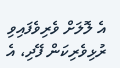އެ ލޮލަށް ވެރިވެފައިވި ރުޅިވެރިކަން ފޭދި، އެ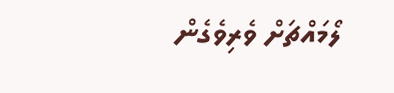ލޯމައްޗަށް ވެރިވެގެން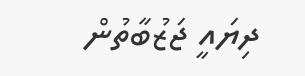ދިޔައީ ޖަޒުބާތުން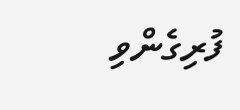ފުރިގެންވި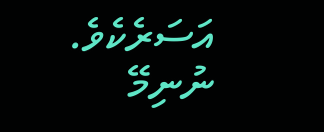އަސަރެކެވެ.
ނުނިމޭ